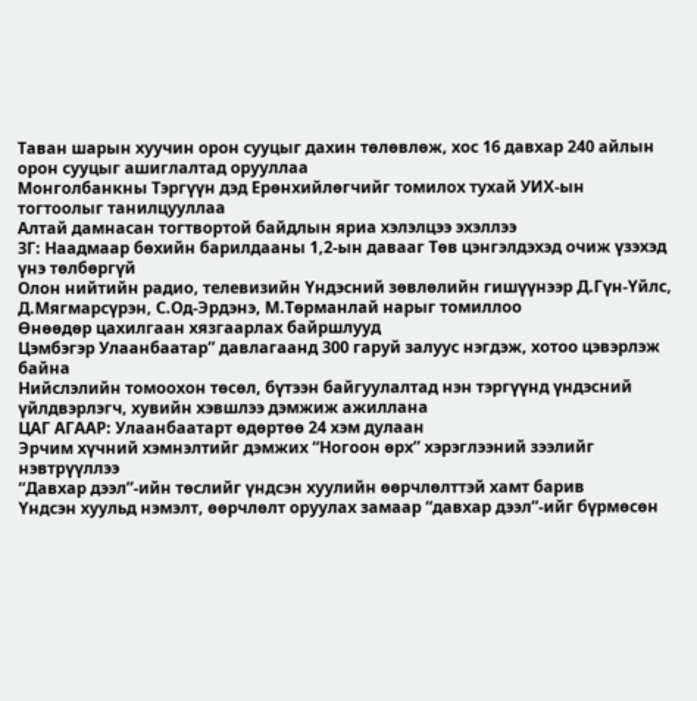Таван шарын хуучин орон сууцыг дахин төлөвлөж, хос 16 давхар 240 айлын орон сууцыг ашиглалтад орууллаа
Монголбанкны Тэргүүн дэд Ерөнхийлөгчийг томилох тухай УИХ-ын тогтоолыг танилцууллаа
Алтай дамнасан тогтвортой байдлын яриа хэлэлцээ эхэллээ
ЗГ: Наадмаар бөхийн барилдааны 1,2-ын давааг Төв цэнгэлдэхэд очиж үзэхэд үнэ төлбөргүй
Олон нийтийн радио, телевизийн Үндэсний зөвлөлийн гишүүнээр Д.Гүн-Үйлс, Д.Мягмарсүрэн, С.Од-Эрдэнэ, М.Төрманлай нарыг томиллоо
Өнөөдөр цахилгаан хязгаарлах байршлууд
Цэмбэгэр Улаанбаатар” давлагаанд 300 гаруй залуус нэгдэж, хотоо цэвэрлэж байна
Нийслэлийн томоохон төсөл, бүтээн байгуулалтад нэн тэргүүнд үндэсний үйлдвэрлэгч, хувийн хэвшлээ дэмжиж ажиллана
ЦАГ АГААР: Улаанбаатарт өдөртөө 24 хэм дулаан
Эрчим хүчний хэмнэлтийг дэмжих “Ногоон өрх” хэрэглээний зээлийг нэвтрүүллээ
“Давхар дээл”-ийн төслийг үндсэн хуулийн өөрчлөлттэй хамт барив
Үндсэн хуульд нэмэлт, өөрчлөлт оруулах замаар “давхар дээл”-ийг бүрмөсөн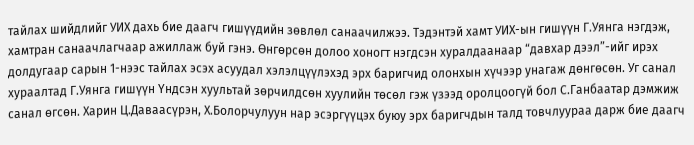тайлах шийдлийг УИХ дахь бие даагч гишүүдийн зөвлөл санаачилжээ. Тэдэнтэй хамт УИХ-ын гишүүн Г.Уянга нэгдэж, хамтран санаачлагчаар ажиллаж буй гэнэ. Өнгөрсөн долоо хоногт нэгдсэн хуралдаанаар “давхар дээл”-ийг ирэх долдугаар сарын 1-нээс тайлах эсэх асуудал хэлэлцүүлэхэд эрх баригчид олонхын хүчээр унагаж дөнгөсөн. Уг санал хураалтад Г.Уянга гишүүн Үндсэн хуультай зөрчилдсөн хуулийн төсөл гэж үзээд оролцоогүй бол С.Ганбаатар дэмжиж санал өгсөн. Харин Ц.Даваасүрэн, Х.Болорчулуун нар эсэргүүцэх буюу эрх баригчдын талд товчлуураа дарж бие даагч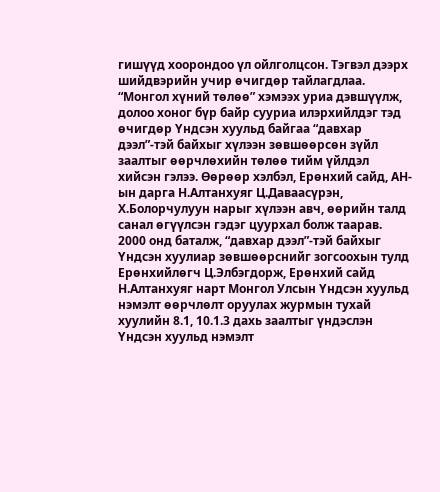гишүүд хоорондоо үл ойлголцсон. Тэгвэл дээрх шийдвэрийн учир өчигдөр тайлагдлаа. “Монгол хүний төлөө” хэмээх уриа дэвшүүлж, долоо хоног бүр байр сууриа илэрхийлдэг тэд өчигдөр Үндсэн хуульд байгаа “давхар дээл”-тэй байхыг хүлээн зөвшөөрсөн зүйл заалтыг өөрчлөхийн төлөө тийм үйлдэл хийсэн гэлээ. Өөрөөр хэлбэл, Ерөнхий сайд, АН-ын дарга Н.Алтанхуяг Ц.Даваасүрэн, Х.Болорчулуун нарыг хүлээн авч, өөрийн талд санал өгүүлсэн гэдэг цуурхал болж таарав.
2000 онд баталж, “давхар дээл”-тэй байхыг Үндсэн хуулиар зөвшөөрснийг зогсоохын тулд Ерөнхийлөгч Ц.Элбэгдорж, Ерөнхий сайд Н.Алтанхуяг нарт Монгол Улсын Үндсэн хуульд нэмэлт өөрчлөлт оруулах журмын тухай хуулийн 8.1, 10.1.3 дахь заалтыг үндэслэн Үндсэн хуульд нэмэлт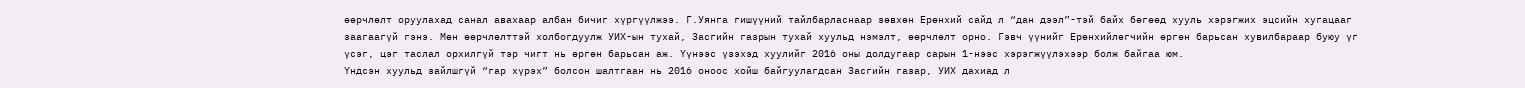өөрчлөлт оруулахад санал авахаар албан бичиг хүргүүлжээ. Г.Уянга гишүүний тайлбарласнаар зөвхөн Ерөнхий сайд л “дан дээл”-тэй байх бөгөөд хууль хэрэгжих эцсийн хугацааг заагаагүй гэнэ. Мөн өөрчлөлттэй холбогдуулж УИХ-ын тухай, Засгийн газрын тухай хуульд нэмэлт, өөрчлөлт орно. Гэвч үүнийг Ерөнхийлөгчийн өргөн барьсан хувилбараар буюу үг үсэг, цэг таслал орхилгүй тэр чигт нь өргөн барьсан аж. Үүнээс үзэхэд хуулийг 2016 оны долдугаар сарын 1-нээс хэрэгжүүлэхээр болж байгаа юм.
Үндсэн хуульд зайлшгүй “гар хүрэх” болсон шалтгаан нь 2016 оноос хойш байгуулагдсан Засгийн газар, УИХ дахиад л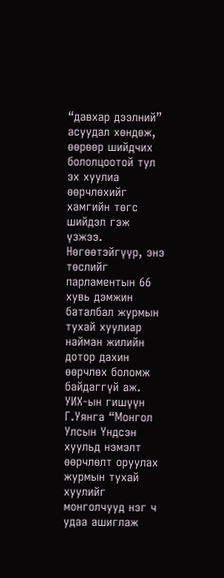“давхар дээлний” асуудал хөндөж, өөрөөр шийдчих бололцоотой тул эх хуулиа өөрчлөхийг хамгийн төгс шийдэл гэж үзжээ. Нөгөөтэйгүүр, энэ төслийг парламентын 66 хувь дэмжин баталбал журмын тухай хуулиар найман жилийн дотор дахин өөрчлөх боломж байдаггүй аж. УИХ-ын гишүүн Г.Уянга “Монгол Улсын Үндсэн хуульд нэмэлт өөрчлөлт оруулах журмын тухай хуулийг монголчууд нэг ч удаа ашиглаж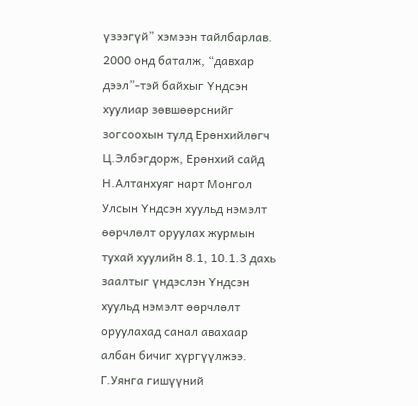үзээгүй” хэмээн тайлбарлав.
2000 онд баталж, “давхар дээл”-тэй байхыг Үндсэн хуулиар зөвшөөрснийг зогсоохын тулд Ерөнхийлөгч Ц.Элбэгдорж, Ерөнхий сайд Н.Алтанхуяг нарт Монгол Улсын Үндсэн хуульд нэмэлт өөрчлөлт оруулах журмын тухай хуулийн 8.1, 10.1.3 дахь заалтыг үндэслэн Үндсэн хуульд нэмэлт өөрчлөлт оруулахад санал авахаар албан бичиг хүргүүлжээ. Г.Уянга гишүүний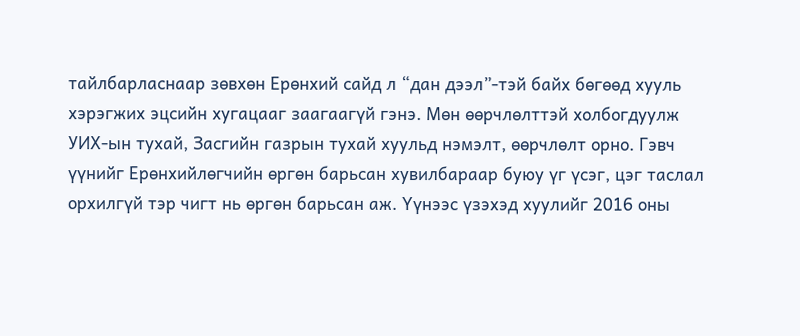тайлбарласнаар зөвхөн Ерөнхий сайд л “дан дээл”-тэй байх бөгөөд хууль хэрэгжих эцсийн хугацааг заагаагүй гэнэ. Мөн өөрчлөлттэй холбогдуулж УИХ-ын тухай, Засгийн газрын тухай хуульд нэмэлт, өөрчлөлт орно. Гэвч үүнийг Ерөнхийлөгчийн өргөн барьсан хувилбараар буюу үг үсэг, цэг таслал орхилгүй тэр чигт нь өргөн барьсан аж. Үүнээс үзэхэд хуулийг 2016 оны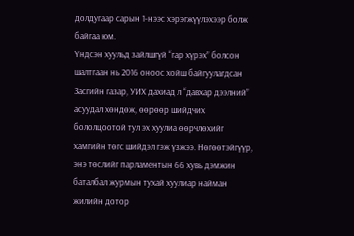долдугаар сарын 1-нээс хэрэгжүүлэхээр болж байгаа юм.
Үндсэн хуульд зайлшгүй “гар хүрэх” болсон шалтгаан нь 2016 оноос хойш байгуулагдсан Засгийн газар, УИХ дахиад л “давхар дээлний” асуудал хөндөж, өөрөөр шийдчих бололцоотой тул эх хуулиа өөрчлөхийг хамгийн төгс шийдэл гэж үзжээ. Нөгөөтэйгүүр, энэ төслийг парламентын 66 хувь дэмжин баталбал журмын тухай хуулиар найман жилийн дотор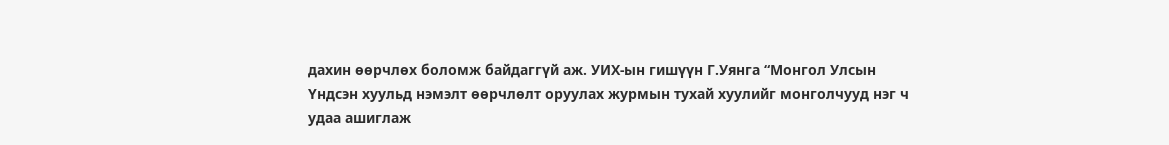дахин өөрчлөх боломж байдаггүй аж. УИХ-ын гишүүн Г.Уянга “Монгол Улсын Үндсэн хуульд нэмэлт өөрчлөлт оруулах журмын тухай хуулийг монголчууд нэг ч удаа ашиглаж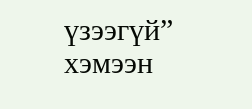үзээгүй” хэмээн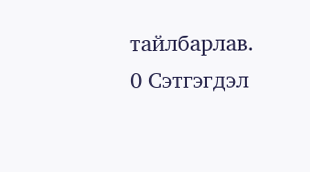тайлбарлав.
0 Сэтгэгдэл